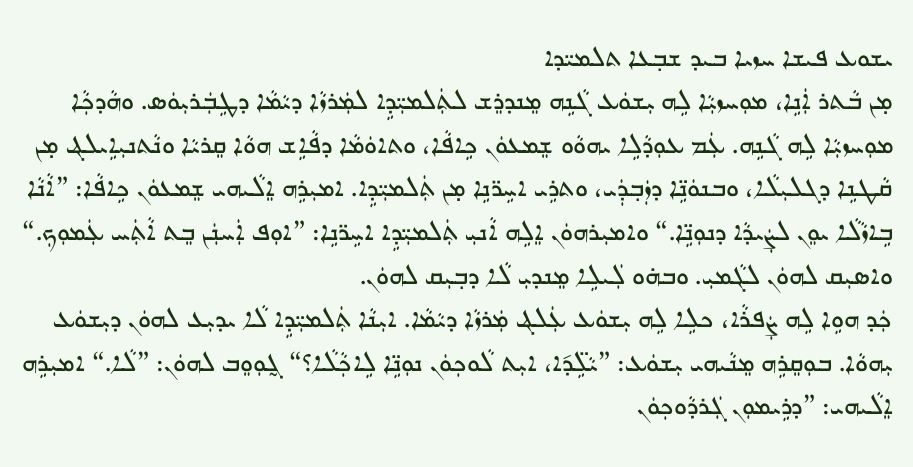ܝܫܘܥ ܦܝܫܐ ܚܙܝܐ ܒܝܕ ܫܒ݂ܥܐ ܬܠܡܝ̈ܕܐ
ܡ̣ܢ ܒܵܬܪ ܐܲܢܹܐ، ܡܘܼܚܙܝܼܵܐ ܠܹܗ ܝܼܫܘܿܥ ܓܵܢܹܗ ܡܸܢܕܪܸܫ ܠܬܲܠܡܝܼ̈ܕܹܐ ܠܡܲܪܙܵܐ ܕܝܵܡܵܐ ܕܛܹܒܲܪܝܼܘܿܣ. ܘܗܵܕܟ݂ܵܐ ܡܘܼܚܙܝܼܵܐ ܠܹܗ ܓܵܢܹܗ. ܥܲܡ ܥܘܼܕܵܠܹܐ ܝܗܘܵܘ ܫܸܡܥܘܿܢ ܟܹܐܦܵܐ، ܘܬܐܘܿܡܵܐ ܕܦܵܐܹܫ ܗܘܵܐ ܩܸܪܝܵܐ ܘܢܵܬܢܝܼܐܹܝܠܔ ܡ̣ܢ ܩܵܛܢܹܐ ܕܓܠܝܼܠܵܐ، ܘܒܢܘܿܢܹ̈ܐ ܕܙܲܒ݂ܕܲܝ، ܘܬܪܹܝ ܐܚܹܪ̈ܢܹܐ ܡ̣ܢ ܬܲܠܡܝܼ̈ܕܹܐ. ܐܡܝܼܪܹܗ ܐܸܠܵܝܗ‌ܝ ܫܸܡܥܘܿܢ ܟܹܐܦܵܐ: ”ܐܵܢܵܐ ܒܹܐܙܵܠܵܐ ܝܘܸܢ ܠܨܲܝܕܵܐ ܕܢܘܼܢܹ̈ܐ.“ ܘܐܡܝܼܪܗܘܿܢ ܐܸܠܹܗ ܐܵܢܝܼ ܬܲܠܡܝܼ̈ܕܹܐ ܐܚܹܪ̈ܢܹܐ: ”ܐܘܼܦ ܐܲܚܢܲܢ ܒܸܬ ܐܵܬܲܚ ܥܲܡܘܼܟ݂.“ ܘܐܣܝܼܩ ܠܗܘܿܢ ܠܓܵܡܝܼ. ܘܒܗ̇ܘ ܠܲܝܠܹܐ ܡܸܢܕܝܼ ܠܵܐ ܕܒ݂ܝܼܩ ܠܗܘܿܢ.
ܟܲܕ ܗܘܹܐ ܠܹܗ ܨܲܦܪܵܐ، ܟܠܹܐ ܠܹܗ ܝܼܫܘܿܥ ܥܲܠܔ ܡܲܪܙܵܐ ܕܝܵܡܵܐ. ܐܝܼܢܵܐ ܬܲܠܡܝܼ̈ܕܹܐ ܠܵܐ ܝܕܝܼܥ ܠܗܘܿܢ ܕܝܼܫܘܿܥ ܝܼܗܘܵܐ. ܒܘܼܩܸܪܹܗ ܡܸܢܵܝܗ‌ܝ ܝܼܫܘܿܥ: ”ܝܵܠܹ̈ܕ݇ܐ، ܐܝܼܬ ܠܵܘܟ݂ܘܿܢ ܢܘܼܢܹ̈ܐ ܠܹܐܟ݂ܵܠܵܐ؟“ ܓ̰ܘܼܘܸܒ ܠܗܘܿܢ: ”ܠܵܐ.“ ܐܡܝܼܪܹܗ ܐܸܠܵܝܗ‌ܝ: ”ܕܪܹܝܡܘܼܢ ܓܲܪܕܵܘܟ݂ܘܿܢ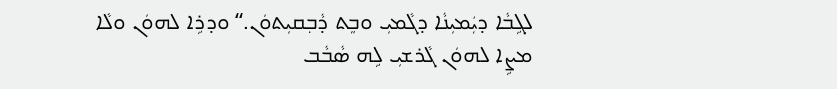ܠܓܹܒܵܐ ܕܝܲܡܝܼܢܵܐ ܕܓܵܡܝܼ ܘܒܸܬ ܕܵܒ݂ܩܝܼܬܘܿܢ.“ ܘܕܪܹܐ ܠܗܘܿܢ ܘܠܵܐ ܡܨܹܐ ܠܗܘܿܢ ܓܵܪܫܝܼ ܠܹܗ ܣܵܒܵܒ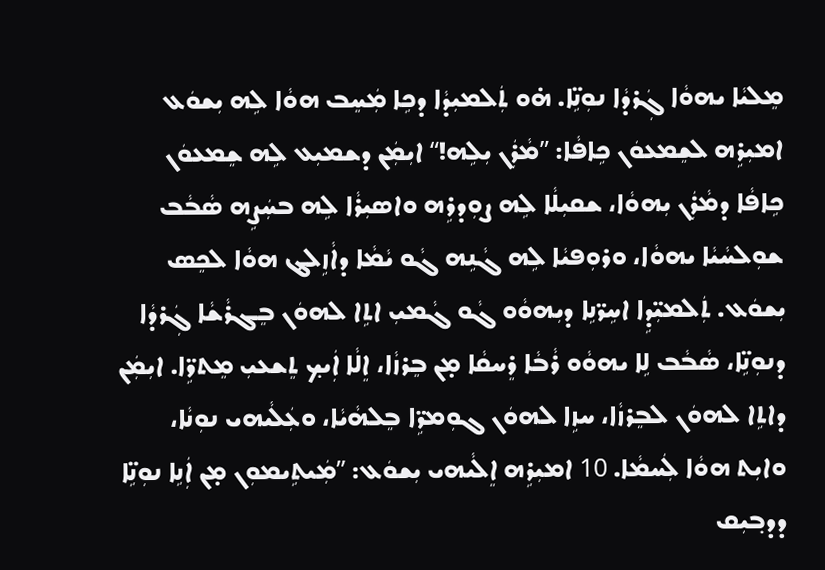ܡܸܠܝܵܐ ܝܗܘܵܐ ܓܲܪܕܵܐ ܢܘܼܢܹ̈ܐ. ܗ̇ܘ ܬܲܠܡܝܼܕܵܐ ܕܟܹܐ ܡܲܚܸܒ ܗܘܵܐ ܠܹܗ ܝܼܫܘܿܥ ܐܡܝܼܪܹܗ ܠܫܸܡܥܘܿܢ ܟܹܐܦܵܐ: ”ܡܵܪܲܢ ܝܼܠܹܗ!“ ܐܝܼܡܲܢ ܕܫܡܝܼܥ ܠܹܗ ܫܸܡܥܘܿܢ ܟܹܐܦܵܐ ܕܡܵܪܲܢ ܝܼܗܘܵܐ، ܫܩܝܼܠܵܐ ܠܹܗ ܨܘܼܕܪܹܗ ܘܐܣܝܼܪܵܐ ܠܹܗ ܒܚܲܨܹܗ ܣܵܒܵܒ ܫܘܼܠܚܵܝܵܐ ܝܗܘܵܐ، ܘܪܘܼܦܝܵܐ ܠܹܗ ܓܵܢܹܗ ܓܵܘ ܝܵܡܵܐ ܕܐܵܙܹܠܔ ܗܘܵܐ ܠܟܸܣ ܝܼܫܘܿܥ. ܬܲܠܡܝܼ̈ܕܹܐ ܐܚܹܪ̈ܢܹܐ ܕܝܼܗܘܵܘ ܓܵܘ ܓܵܡܝܼ ܐܬܹ‌ܐ ܠܗܘܿܢ ܒܸܓܪܵܫܵܐ ܓܲܪܕܵܐ ܕܢܘܼܢܹ̈ܐ، ܣܵܒܵܒ ܠܹܐ ܝܗܘܵܘ ܪܵܒܵܐ ܪܸܚܩܵܐ ܡ̣ܢ ܒܸܪܙܵܐ، ܐܸܠܵܐ ܐܲܝܟ݂ ܬܸܫܥܝܼ ܡܸܬܪܹ̈ܐ. ܐܝܼܡܲܢ ܕܐܬܹ‌ܐ ܠܗܘܿܢ ܠܒܸܪܙܵܐ، ܚܙܹܐ ܠܗܘܿܢ ܓܘܼܡܪܹ̈ܐ ܒܸܠܗܵܝܵܐ، ܘܥܲܠܵܝܗ‌ܝ ܢܘܼܢܵܐ، ܘܐܝܼܬ ܗܘܵܐ ܠܲܚܡܵܐ. 10 ܐܡܝܼܪܹܗ ܐܸܠܵܝܗ‌ܝ ܝܼܫܘܿܥ: ”ܡܲܝܬܹܝܡܘܼܢ ܡ̣ܢ ܐܲܢܹܐ ܢܘܼܢܹ̈ܐ ܕܕܒ݂ܝܼܩ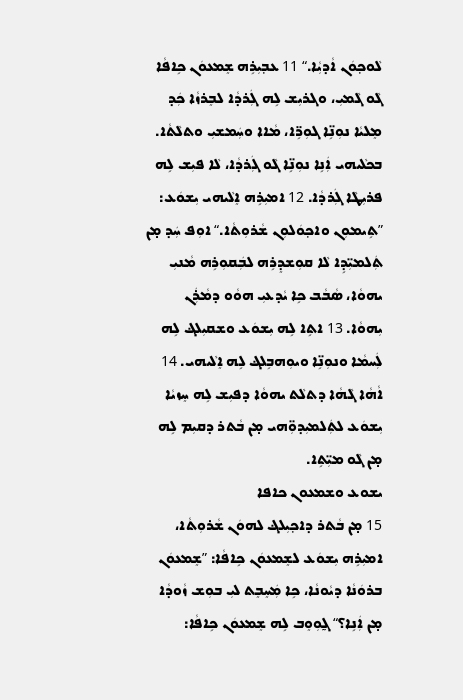ܠܵܘܟ݂ܘܿܢ ܐܵܕܝܼܵܐ.“ 11 ܥܒ݂ܝܼܪܹܗ ܫܸܡܥܘܿܢ ܟܹܐܦܵܐ ܓܵܘ ܓܵܡܝܼ، ܘܓܪܝܼܫ ܠܹܗ ܓܲܪܕܵܐ ܠܒܸܪܙܵܐ ܟܲܕ ܡܸܠܝܵܐ ܢܘܼܢܹ̈ܐ ܓܘܼܪܹ̈ܐ، ܡܵܐܐ ܘܚܲܡܫܝܼ ܘܬܠܵܬܵ‌ܐ. ܒܟܠܵܝܗ‌ܝ ܐܲܢܹܐ ܢܘܼܢܹ̈ܐ ܓܵܘ ܓܲܪܕܵܐ، ܠܵܐ ܦܝܼܫ ܠܹܗ ܦܪܝܼܛܵܐ ܓܲܪܕܵܐ. 12 ܐܡܝܼܪܹܗ ܐܸܠܵܝܗ‌ܝ ܝܼܫܘܿܥ: ”ܬܹܝܡܘܼܢ ܘܐܟ݂ܘܿܠܘܼܢ ܫܵܪܘܼܬܵ‌ܐ.“ ܐܘܼܦ ܚܲܕ ܡ̣ܢ ܬܲܠܡܝܼ̈ܕܹܐ ܠܵܐ ܩܘܼܫܕܸܪܹܗ ܠܒܲܩܘܼܪܹܗ ܡܵܢܝܼ ܝܗܘܵܐ، ܣܵܒܵܒ ܟܹܐ ܝܵܕܥܝܼ ܗܘܵܘ ܕܡܵܪܲܢ ܝܼܗܘܵܐ. 13 ܐܬܹ‌ܐ ܠܹܗ ܝܼܫܘܿܥ ܘܫܩܝܼܠܔ ܠܹܗ ܠܲܚܡܵܐ ܘܢܘܼܢܹ̈ܐ ܘܝܘܼܗܒܹܠܔ ܠܹܗ ܐܸܠܵܝܗ‌ܝ. 14 ܐܵܗܵܐ ܓܵܗܵܐ ܕܬܠܵܬ ܝܗܘܵܐ ܕܦܝܼܫ ܠܹܗ ܚܸܙܝܵܐ ܝܼܫܘܿܥ ܠܬܲܠܡܝܼܕܘܼ̈ܗ‌ܝ ܡ̣ܢ ܒܵܬܪ ܕܩܝܼܡ ܠܹܗ ܡ̣ܢ ܓܵܘ ܡܝܼ̈ܬܹ‌ܐ.
ܝܫܘܥ ܘܫܡܥܘܢ ܟܐܦܐ
15 ܡ̣ܢ ܒܵܬܪ ܕܐܟ݂ܝܼܠܔ ܠܗܘܿܢ ܫܵܪܘܼܬܵ‌ܐ، ܐܡܝܼܪܹܗ ܝܼܫܘܿܥ ܠܫܸܡܥܘܿܢ ܟܹܐܦܵܐ: ”ܫܸܡܥܘܿܢ ܒܪܘܿܢܵܐ ܕܝܵܘܢܵܐ، ܟܹܐ ܡܲܚܸܒܸܬ ܠܝܼ ܒܘܼܫ ܙܵܘܕܵܐ ܡ̣ܢ ܐܲܢܹܐ؟“ ܓ̰ܘܼܘܸܒ ܠܹܗ ܫܸܡܥܘܿܢ ܟܹܐܦܵܐ: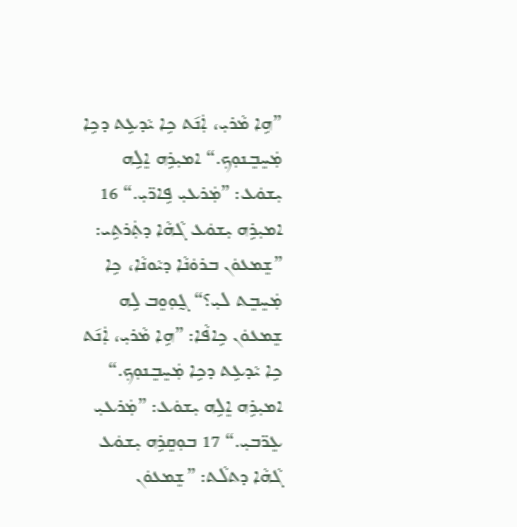”ܗܹܐ ܡܵܪܝܼ، ܐܲܢ݇ܬ ܟܹܐ ܝܵܕܥܹܬ ܕܟܹܐ ܡܲܚܸܒܸܢܘܼܟ݂.“ ܐܡܝܼܪܹܗ ܐܸܠܹܗ ܝܼܫܘܿܥ: ”ܡܲܪܥܝܼ ܦܹܐܪ̈ܝܼ.“ 16 ܐܡܝܼܪܹܗ ܝܼܫܘܿܥ ܓܵܗܵܐ ܕܬܲܪܬܹܝ: ”ܫܸܡܥܘܿܢ ܒܪܘܿܢܵܐ ܕܝܵܘܢܵܐ، ܟܹܐ ܡܲܚܸܒܸܬ ܠܝܼ؟“ ܓ̰ܘܼܘܸܒ ܠܹܗ ܫܸܡܥܘܿܢ ܟܹܐܦܵܐ: ”ܗܹܐ ܡܵܪܝܼ، ܐܲܢ݇ܬ ܟܹܐ ܝܵܕܥܹܬ ܕܟܹܐ ܡܲܚܸܒܸܢܘܼܟ݂.“ ܐܡܝܼܪܹܗ ܐܸܠܹܗ ܝܼܫܘܿܥ: ”ܡܲܪܥܝܼ ܥܸܪ̈ܒܝܼ.“ 17 ܒܘܼܩܸܪܹܗ ܝܼܫܘܿܥ ܓܵܗܵܐ ܕܬܠܵܬ: ”ܫܸܡܥܘܿܢ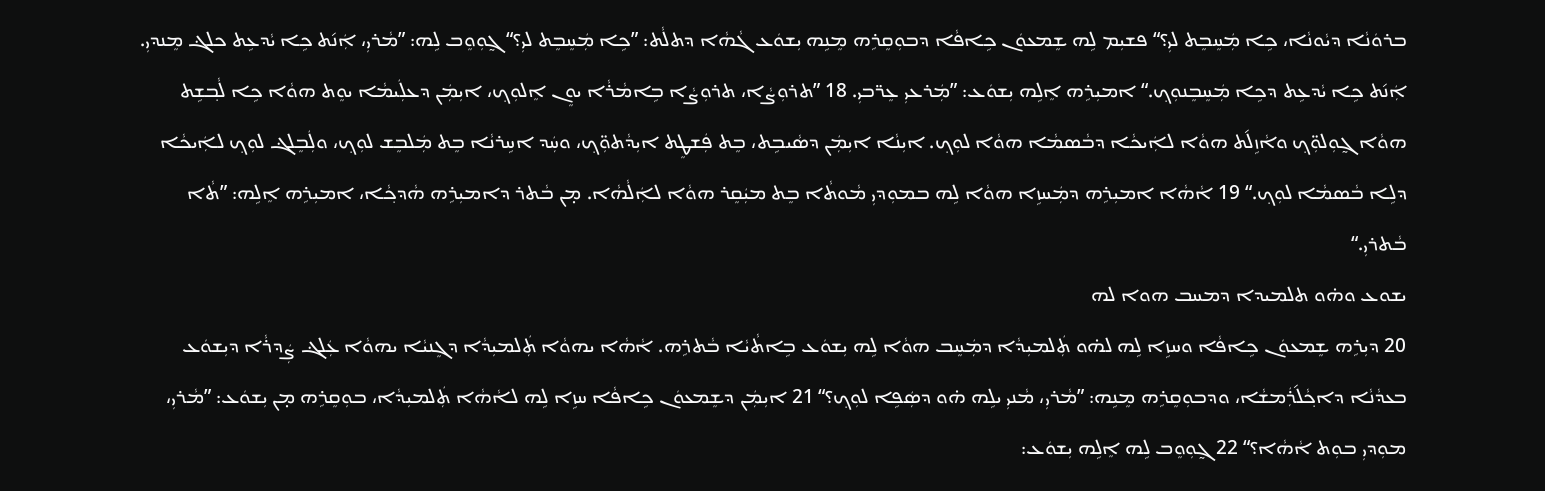ܒܪܘܿܢܵܐ ܕܝܵܘܢܵܐ، ܟܹܐ ܡܲܚܸܒܸܬ ܠܝܼ؟“ ܦܫܝܼܡ ܠܹܗ ܫܸܡܥܘܿܢ ܟܹܐܦܵܐ ܕܒܘܼܩܸܪܹܗ ܡܸܢܹܗ ܝܼܫܘܿܥ ܓܵܗܵܐ ܕܬܠܵܬ: ”ܟܹܐ ܡܲܚܸܒܸܬ ܠܝܼ؟“ ܓ̰ܘܼܘܸܒ ܠܹܗ: ”ܡܵܪܝܼ، ܐܲܢ݇ܬ ܟܹܐ ܝܵܕܥܹܬ ܟܠܔ ܡܸܢܕܝܼ. ܐܲܢ݇ܬ ܟܹܐ ܝܵܕܥܹܬ ܕܟܹܐ ܡܲܚܸܒܸܢܘܼܟ݂.“ ܐܡܝܼܪܹܗ ܐܸܠܹܗ ܝܼܫܘܿܥ: ”ܡܲܪܥܝܼ ܥܸܪ̈ܒܝܼ. 18 ”ܬܪܘܼܨܵܐ، ܬܪܘܼܨܵܐ ܒܹܐܡܵܪܵܐ ܝܘܸܢ ܐܸܠܘܼܟ݂، ܐܝܼܡܲܢ ܕܥܠܲܝܡܵܐ ܝܘܸܬ ܗܘܵܐ ܟܹܐ ܠܵܒ݂ܫܹܬ ܗܘܵܐ ܓ̰ܘܼܠܘܼ̈ܟ݂ ܘܐܵܙܹܠ݇ܬ ܗܘܵܐ ܠܐܲܝܟܵܐ ܕܒܵܣܡܵܐ ܗܘܵܐ ܠܘܼܟ݂. ܐܝܼܢܵܐ ܐܝܼܡܲܢ ܕܣܵܝܒܹܬ، ܒܸܬ ܦܲܫܛܸܬ ܐܝܼܕܵܬܘܼ̈ܟ݂، ܘܚܲܕ ܐܚܹܪܢܵܐ ܒܸܬ ܡܲܠܒܸܫ ܠܘܼܟ݂، ܘܠܲܒܸܠܔ ܠܘܼܟ݂ ܠܐܲܝܟܵܐ ܕܠܹܐ ܒܵܣܡܵܐ ܠܘܼܟ݂.“ 19 ܐܵܗܵܐ ܐܡܝܼܪܹܗ ܕܡܲܚܙܹܐ ܗܘܵܐ ܠܹܗ ܒܡܘܼܕܝܼ ܡܵܘܬܵ‌ܐ ܒܸܬ ܡܝܲܩܸܪ ܗܘܵܐ ܠܐܲܠܵܗܵܐ. ܡ̣ܢ ܒܵܬܪ ܕܐܡܝܼܪܹܗ ܗܵܕܟ݂ܵܐ، ܐܡܝܼܪܹܗ ܐܸܠܹܗ: ”ܬܵ‌ܐ ܒܵܬܪܝܼ.“
ܝܫܘܥ ܘܗ̇ܘ ܬܠܡܝܕܐ ܕܡܚܒ ܗܘܐ ܠܗ
20 ܕܝܼܪܹܗ ܫܸܡܥܘܿܢ ܟܹܐܦܵܐ ܘܚܙܹܐ ܠܹܗ ܠܗ̇ܘ ܬܲܠܡܝܼܕܵܐ ܕܡܲܚܸܒ ܗܘܵܐ ܠܹܗ ܝܼܫܘܿܥ ܒܹܐܬܵܝܵܐ ܒܵܬܪܹܗ. ܐܵܗܵܐ ܝܗܘܵܐ ܬܲܠܡܝܼܕܵܐ ܕܓܸܢܝܵܐ ܝܗܘܵܐ ܥܲܠܔ ܨܲܕܪܵܐ ܕܝܼܫܘܿܥ ܒܥܕܵܢܵܐ ܕܐܟ݂ܵܠ݇ܪܲܡܫܵܐ، ܘܕܒܘܼܩܸܪܹܗ ܡܸܢܹܗ: ”ܡܵܪܝܼ، ܡܵܢܝܼ ܝܠܹܗ ܗ̇ܘ ܕܣܲܦܹܐ ܠܘܼܟ݂؟“ 21 ܐܝܼܡܲܢ ܕܫܸܡܥܘܿܢ ܟܹܐܦܵܐ ܚܙܹܐ ܠܹܗ ܠܐܵܗܵܐ ܬܲܠܡܝܼܕܵܐ، ܒܘܼܩܸܪܹܗ ܡ̣ܢ ܝܼܫܘܿܥ: ”ܡܵܪܝܼ، ܡܘܼܕܝܼ ܒܘܼܬ ܐܵܗܵܐ؟“ 22 ܓ̰ܘܼܘܸܒ ܠܹܗ ܐܸܠܹܗ ܝܼܫܘܿܥ: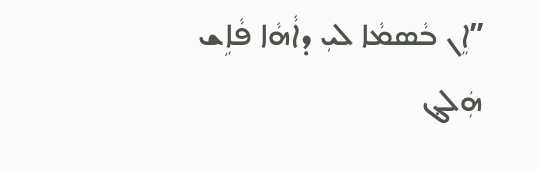”ܐܸܢ ܒܵܣܡܵܐ ܠܝܼ ܕܐܵܗܵܐ ܦܵܐܹܫ ܗܲܠܔ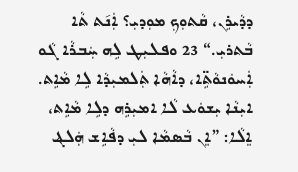ܕܕܵܝܪܹܢ، ܩܵܬܘܼܟ݂ ܡܘܼܕܝܼ؟ ܐܲܢ݇ܬ ܬܵ‌ܐ ܒܵܬܪܝܼ.“ 23 ܘܦܠܝܼܛ ܠܹܗ ܚܲܒܪܵܐ ܓܵܘ ܐܲܚܘܿܢܘܵܬܹ̈‌ܐ، ܕܐܵܗܵܐ ܬܲܠܡܝܼܕܵܐ ܠܹܐ ܡܵܐܹܬ. ܐܝܼܢܵܐ ܝܼܫܘܿܥ ܠܵܐ ܐܡܝܼܪܹܗ ܕܠܹܐ ܡܵܐܹܬ، ܐܸܠܵܐ: ”ܐܸܢ ܒܵܣܡܵܐ ܠܝܼ ܕܦܵܐܹܫ ܗܲܠܔ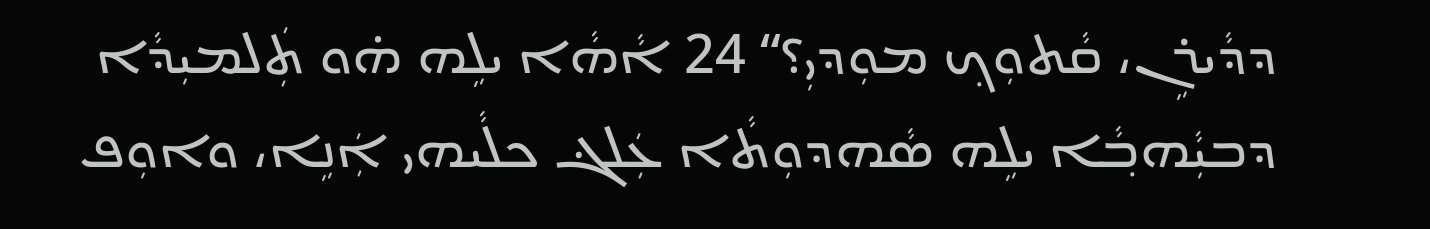ܕܕܵܝܪܹܢ، ܩܵܬܘܼܟ݂ ܡܘܼܕܝܼ؟“ 24 ܐܵܗܵܐ ܝܠܹܗ ܗ̇ܘ ܬܲܠܡܝܼܕܵܐ ܕܒܝܼܵܗܒ݂ܵܐ ܝܠܹܗ ܣܵܗܕܘܼܬܵ‌ܐ ܥܲܠܔ ܟܠܵܝܗ‌ܝ ܐܲܢܹܐ، ܘܐܘܼܦ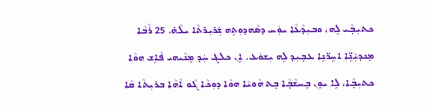ܟܬܝܼܒ݂ܵܝ ܠܹܗ، ܘܒܝܼܕܵܥܵܐ ܝܘܲܚ ܕܣܵܗܕܘܼܬܹܗ ܫܲܪܝܼܪܬܵ‌ܐ ܝܠܵܗ̇. 25 ܪܵܒܵܐ ܡܸܢܕܝܼܵܢܹ̈ܐ ܐܚܹܪ̈ܢܹܐ ܥܒ݂ܝܼܕ ܠܹܗ ܝܼܫܘܿܥ. ܐܸܢ ܟܠܔ ܚܲܕ ܡܸܢܵܝܗ‌ܝ ܦܵܐܹܫ ܗܘܵܐ ܟܬܝܼܒ݂ܵܐ، ܠܹܐ ܝܘܸܢ ܒܸܚܫܵܒ݂ܵܐ ܒܸܬ ܗܵܘܝܵܐ ܗܘܵܐ ܕܘܼܟܵܐ ܓܵܘ ܐܵܗܵܐ ܒܪܝܼܬܵ‌ܐ ܩܵܐ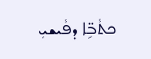ܟܬܵܒܹ̈ܐ ܕܦܵܝܫܝܼ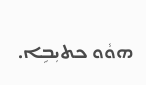ܗܘܵܘ ܟܬܝܼܒܹܐ.